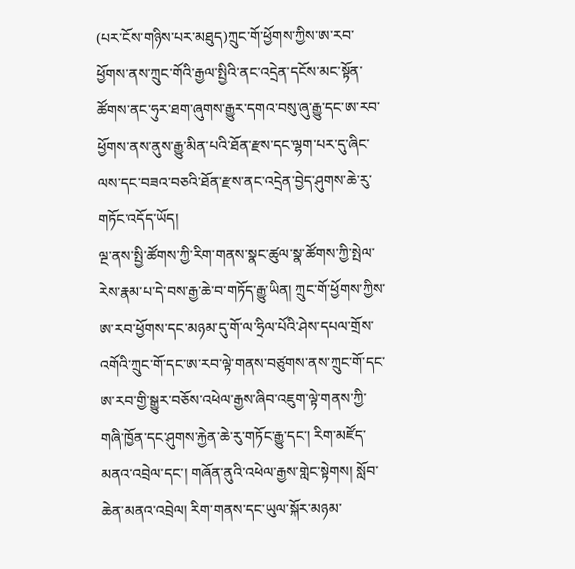(པར་ངོས་གཉིས་པར་མཐུད)ཀྲུང་གོ་ཕྱོགས་ཀྱིས་ཨ་རབ་ཕྱོགས་ནས་ཀྲུང་གོའི་རྒྱལ་སྤྱིའི་ནང་འདྲེན་དངོས་མང་སྟོན་ཚོགས་ནང་ཧུར་ཐག་ཞུགས་རྒྱུར་དགའ་བསུ་ཞུ་རྒྱུ་དང་ཨ་རབ་ཕྱོགས་ནས་ནུས་རྒྱུ་མིན་པའི་ཐོན་རྫས་དང་ལྷག་པར་དུ་ཞིང་ལས་དང་བཟའ་བཅའི་ཐོན་རྫས་ནང་འདྲེན་བྱེད་ཤུགས་ཆེ་རུ་གཏོང་འདོད་ཡོད།
ལྔ་ནས་སྤྱི་ཚོགས་ཀྱི་རིག་གནས་སྣང་ཚུལ་སྣ་ཚོགས་ཀྱི་སྤེལ་རེས་རྣམ་པ་དེ་བས་རྒྱ་ཆེ་བ་གཏོད་རྒྱུ་ཡིན། ཀྲུང་གོ་ཕྱོགས་ཀྱིས་ཨ་རབ་ཕྱོགས་དང་མཉམ་དུ་གོ་ལ་ཧྲིལ་པོའི་ཤེས་དཔལ་གྲོས་འགོའི་ཀྲུང་གོ་དང་ཨ་རབ་ལྟེ་གནས་བཙུགས་ནས་ཀྲུང་གོ་དང་ཨ་རབ་གྱི་སྒྱུར་བཅོས་འཕེལ་རྒྱས་ཞིབ་འཇུག་ལྟེ་གནས་ཀྱི་གཞི་ཁྱོན་དང་ཤུགས་རྐྱེན་ཆེ་རུ་གཏོང་རྒྱུ་དང་། རིག་མཛོད་མནའ་འབྲེལ་དང་། གཞོན་ནུའི་འཕེལ་རྒྱས་གླེང་སྟེགས། སློབ་ཆེན་མནའ་འབྲེལ། རིག་གནས་དང་ཡུལ་སྐོར་མཉམ་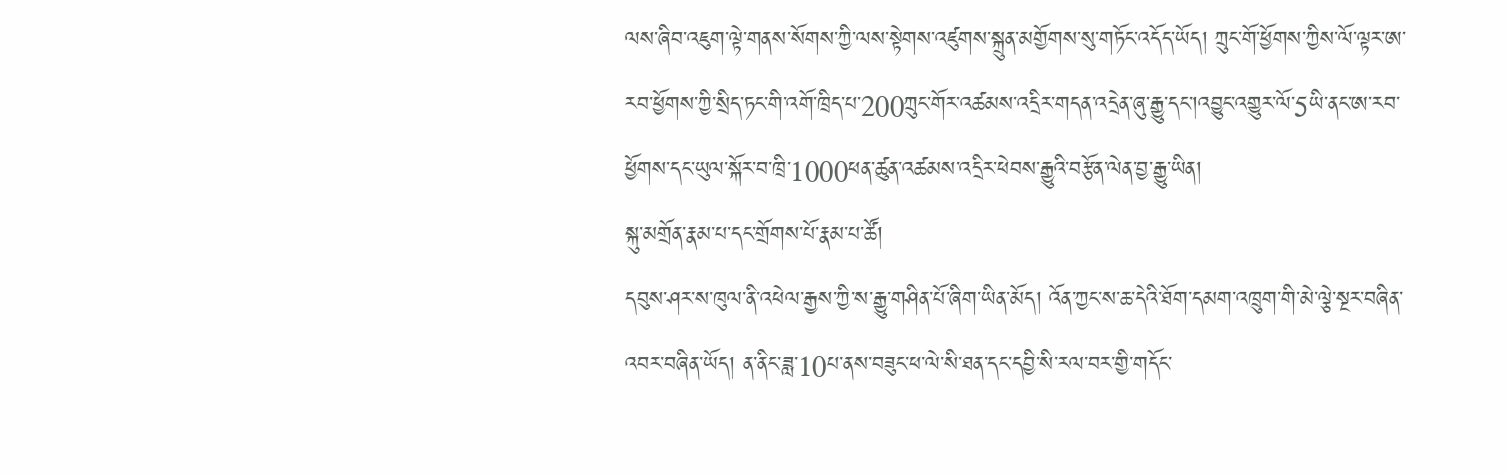ལས་ཞིབ་འཇུག་ལྟེ་གནས་སོགས་ཀྱི་ལས་སྟེགས་འཛུགས་སྐྲུན་མགྱོགས་སུ་གཏོང་འདོད་ཡོད། ཀྲུང་གོ་ཕྱོགས་ཀྱིས་ལོ་ལྟར་ཨ་རབ་ཕྱོགས་ཀྱི་སྲིད་ཏང་གི་འགོ་ཁྲིད་པ་200ཀྲུང་གོར་འཚམས་འདྲིར་གདན་འདྲེན་ཞུ་རྒྱུ་དང་།འབྱུང་འགྱུར་ལོ་5ཡི་ནང་ཨ་རབ་ཕྱོགས་དང་ཡུལ་སྐོར་བ་ཁྲི་1000ཕན་ཚུན་འཚམས་འདྲིར་ཕེབས་རྒྱུའི་བརྩོན་ལེན་བྱ་རྒྱུ་ཡིན།
སྐུ་མགྲོན་རྣམ་པ་དང་གྲོགས་པོ་རྣམ་པ་ཚོ།
དབུས་ཤར་ས་ཁུལ་ནི་འཕེལ་རྒྱས་ཀྱི་ས་རྒྱུ་གཤིན་པོ་ཞིག་ཡིན་མོད། འོན་ཀྱང་ས་ཆ་དེའི་ཐོག་དམག་འཁྲུག་གི་མེ་ལྕེ་སྔར་བཞིན་འབར་བཞིན་ཡོད། ན་ནིང་ཟླ་10པ་ནས་བཟུང་ཕ་ལེ་སི་ཐན་དང་དབྱི་སི་རལ་བར་གྱི་གདོང་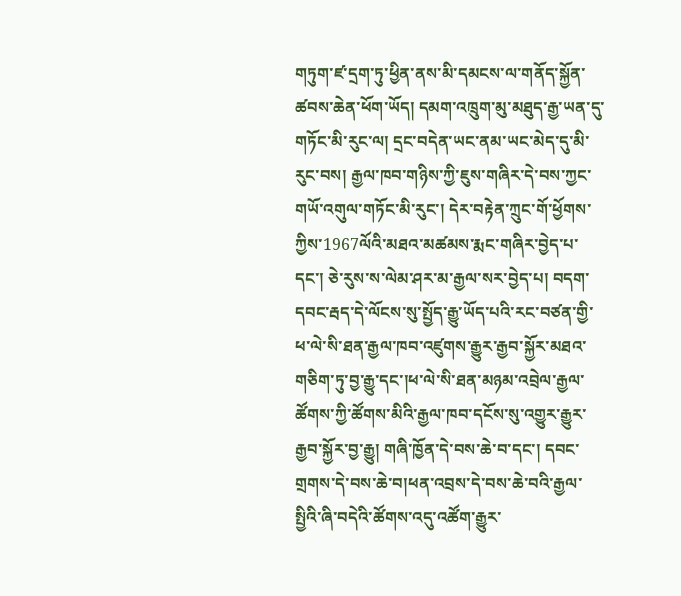གཏུག་ཛ་དྲག་ཏུ་ཕྱིན་ནས་མི་དམངས་ལ་གནོད་སྐྱོན་ཚབས་ཆེན་ཕོག་ཡོད། དམག་འཁྲུག་མུ་མཐུད་རྒྱ་ཡན་དུ་གཏོང་མི་རུང་ལ། དྲང་བདེན་ཡང་ནམ་ཡང་མེད་དུ་མི་རུང་བས། རྒྱལ་ཁབ་གཉིས་ཀྱི་ཇུས་གཞིར་དེ་བས་ཀྱང་གཡོ་འགུལ་གཏོང་མི་རུང་། དེར་བརྟེན་ཀྲུང་གོ་ཕྱོགས་ཀྱིས་1967ལོའི་མཐའ་མཚམས་རྨང་གཞིར་བྱེད་པ་དང་། ཅེ་རུས་ས་ལེམ་ཤར་མ་རྒྱལ་སར་བྱེད་པ། བདག་དབང་རྦད་དེ་ལོངས་སུ་སྤྱོད་རྒྱུ་ཡོད་པའི་རང་བཙན་གྱི་ཕ་ལེ་སི་ཐན་རྒྱལ་ཁབ་འཛུགས་རྒྱུར་རྒྱབ་སྐྱོར་མཐའ་གཅིག་ཏུ་བྱ་རྒྱུ་དང་།ཕ་ལེ་སི་ཐན་མཉམ་འབྲེལ་རྒྱལ་ཚོགས་ཀྱི་ཚོགས་མིའི་རྒྱལ་ཁབ་དངོས་སུ་འགྱུར་རྒྱུར་རྒྱབ་སྐྱོར་བྱ་རྒྱུ། གཞི་ཁྱོན་དེ་བས་ཆེ་བ་དང་། དབང་གྲགས་དེ་བས་ཆེ་བ།ཕན་འབྲས་དེ་བས་ཆེ་བའི་རྒྱལ་སྤྱིའི་ཞི་བདེའི་ཚོགས་འདུ་འཚོག་རྒྱུར་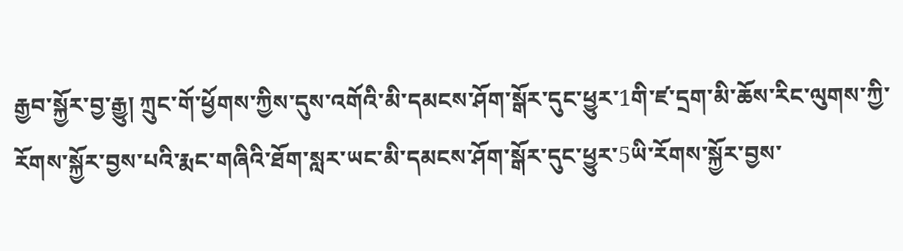རྒྱབ་སྐྱོར་བྱ་རྒྱུ། ཀྲུང་གོ་ཕྱོགས་ཀྱིས་དུས་འགོའི་མི་དམངས་ཤོག་སྒོར་དུང་ཕྱུར་1གི་ཛ་དྲག་མི་ཆོས་རིང་ལུགས་ཀྱི་རོགས་སྐྱོར་བྱས་པའི་རྨང་གཞིའི་ཐོག་སླར་ཡང་མི་དམངས་ཤོག་སྒོར་དུང་ཕྱུར་5ཡི་རོགས་སྐྱོར་བྱས་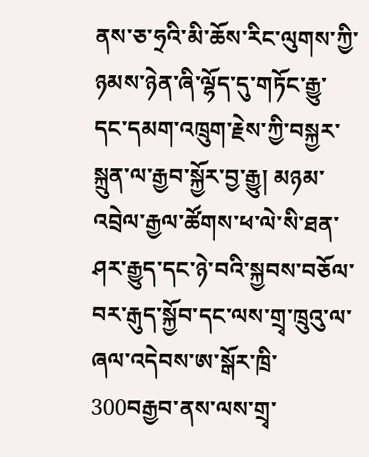ནས་ཅ་ཧྲའི་མི་ཆོས་རིང་ལུགས་ཀྱི་ཉམས་ཉེན་ཞི་ལྷོད་དུ་གཏོང་རྒྱུ་དང་དམག་འཁྲུག་རྗེས་ཀྱི་བསྐྱར་སྐྲུན་ལ་རྒྱབ་སྐྱོར་བྱ་རྒྱུ། མཉམ་འབྲེལ་རྒྱལ་ཚོགས་ཕ་ལེ་སི་ཐན་ཤར་རྒྱུད་དང་ཉེ་བའི་སྐྱབས་བཅོལ་བར་རྒུད་སྐྱོབ་དང་ལས་གྲྭ་ཁྲུའུ་ལ་ཞལ་འདེབས་ཨ་སྒོར་ཁྲི་300བརྒྱབ་ནས་ལས་གྲྭ་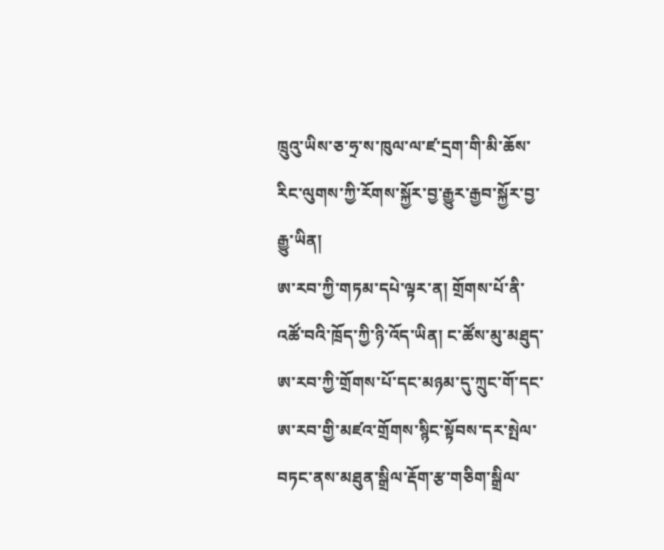ཁྲུའུ་ཡིས་ཅ་ཧྲ་ས་ཁུལ་ལ་ཛ་དྲག་གི་མི་ཆོས་རིང་ལུགས་ཀྱི་རོགས་སྐྱོར་བྱ་རྒྱུར་རྒྱབ་སྐྱོར་བྱ་རྒྱུ་ཡིན།
ཨ་རབ་ཀྱི་གཏམ་དཔེ་ལྟར་ན། གྲོགས་པོ་ནི་འཚོ་བའི་ཁྲོད་ཀྱི་ཉི་འོད་ཡིན། ང་ཚོས་མུ་མཐུད་ཨ་རབ་ཀྱི་གྲོགས་པོ་དང་མཉམ་དུ་ཀྲུང་གོ་དང་ཨ་རབ་གྱི་མཛའ་གྲོགས་སྙིང་སྟོབས་དར་སྤེལ་བཏང་ནས་མཐུན་སྒྲིལ་རྡོག་རྩ་གཅིག་སྒྲིལ་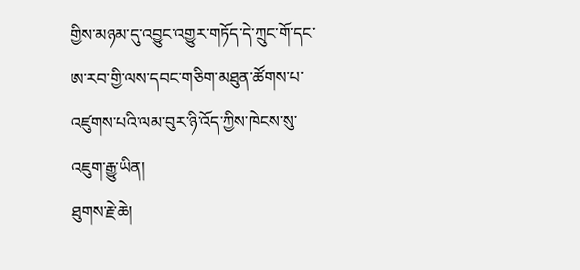གྱིས་མཉམ་དུ་འབྱུང་འགྱུར་གཏོད་དེ་ཀྲུང་གོ་དང་ཨ་རབ་གྱི་ལས་དབང་གཅིག་མཐུན་ཚོགས་པ་འཛུགས་པའི་ལམ་བུར་ཉི་འོད་ཀྱིས་ཁེངས་སུ་འཇུག་རྒྱུ་ཡིན།
ཐུགས་རྗེ་ཆེ།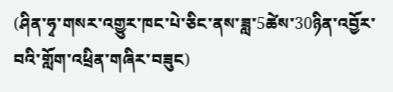(ཤིན་ཧྭ་གསར་འགྱུར་ཁང་པེ་ཅིང་ནས་ཟླ་5ཚེས་30ཉིན་འབྱོར་བའི་གློག་འཕྲིན་གཞིར་བཟུང)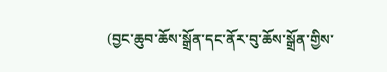(བྱང་ཆུབ་ཆོས་སྒྲོན་དང་ནོར་བུ་ཆོས་སྒྲོན་གྱིས་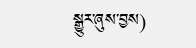སྒྱུར་ཞུས་བྱས)